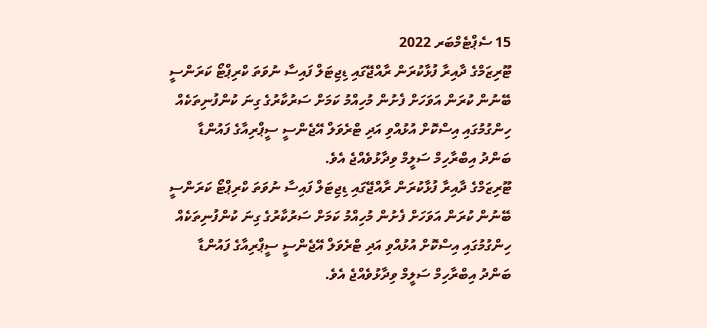15 ސެޕްޓެމްބަރ 2022
ޓޫރިޒަމްގެ ދާއިރާ ފުޅާކުރަން ރާއްޖޭގައި ޑިޖިޓަލް ފައިސާ ނުވަތަ ކްރިޕްޓޯ ކަރަންސީ ބޭނުން ކުރަން އަވަހަށް ފެށުން މުހިއްމު ކަމަށް ސަރުކާރުގެ ގިނަ ކުންފުނިތަކެއް ހިންގުމުގައި އިސްކޮށް އުޅުއްވި އަދި ޓްރެވަލް އޭޖެންސީ ސީޕްރިއާގެ ފައުންޑާ ބަންދު އިބްރާހިމް ސަލީމް ވިދާޅުވެއްޖެ އެވެ.
ޓޫރިޒަމްގެ ދާއިރާ ފުޅާކުރަން ރާއްޖޭގައި ޑިޖިޓަލް ފައިސާ ނުވަތަ ކްރިޕްޓޯ ކަރަންސީ ބޭނުން ކުރަން އަވަހަށް ފެށުން މުހިއްމު ކަމަށް ސަރުކާރުގެ ގިނަ ކުންފުނިތަކެއް ހިންގުމުގައި އިސްކޮށް އުޅުއްވި އަދި ޓްރެވަލް އޭޖެންސީ ސީޕްރިއާގެ ފައުންޑާ ބަންދު އިބްރާހިމް ސަލީމް ވިދާޅުވެއްޖެ އެވެ.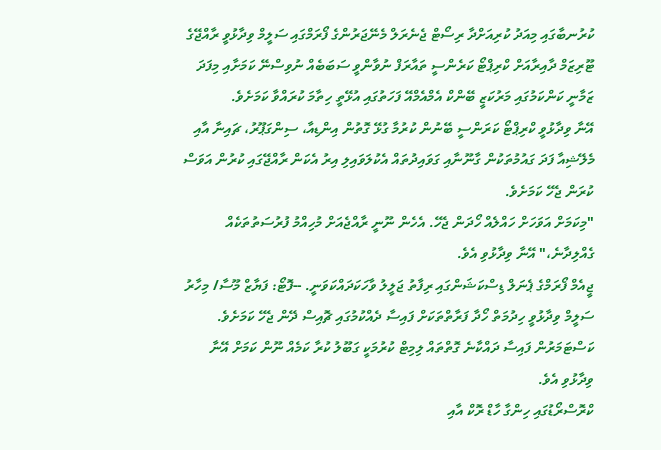ކުރުނބާގައި މިއަދު ކުރިއަށްދާ ރިސޯޓް ޖެނެރަލް މެނޭޖަރުންގެ ފޯރަމްގައި ސަލީމް ވިދާޅުވީ ރާއްޖޭގެ ޓޫރިޒަމް ދާއިރާއަށް ކްރިޕްޓޯ ކަރެންސީ ތައާރަފް ނުވާންވީ ސަބަބެއް ނުވިސްނޭ ކަމަށާއި މިފަދަ ޒަމާނީ ކަންކަމުގައި މަރުކަޒީ ބޭންކް އެމްއެމްއޭ ފަހަތުގައި އުޅޭތީ ހިތާމަ ކުރައްވާ ކަމަށެވެ.
އޭނާ ވިދާޅުވީ ކްރިޕްޓޯ ކަރަންސީ ބޭނުން ކުރުމާ ގުޅޭ ގޮތުން އިންޑިއާ، ސިންގަޕޫރު، ޗައިނާ އާއި މެލޭޝިއާ ފަދަ ގައުމުތަކުން ގާނޫނާއި ގަވައިދުތައް އެކުލަވައިލި އިރު އެކަން ރާއްޖޭގައި ކުރުން އަވަސް ކުރަން ޖެހޭ ކަމަށެވެ.
"މިކަމަށް އަވަހަށް ހައްލެއް ހޯދަން ޖެހޭ. އެހެން ނޫނީ ރާއްޖެއަށް މުހިއްމު ފުރުސަތުތަކެއް ގެއްލިދާނެ،" އޭނާ ވިދާޅުވި އެވެ.
ޖީއެމް ފޯރަމްގެ ޕެނަލް ޑިސްކަޝަންގައި ރިފާތު ޖަލީލު ވާހަކަދައްކަވަނީ. --ފޮޓޯ: ފަޔާޒް މޫސާ/ މިހާރު
ސަލީމް ވިދާޅުވީ ހިދުމަތް ހޯދާ ފަރާތްތަކަށް ފައިސާ ދެއްކުމުގައި ޗޮއިސް ދޭން ޖެހޭ ކަމަށެވެ. ކަސްޓަމަރުން ފައިސާ ދައްކާނެ ގޮތްތައް ލިމިޓް ކުރުމަކީ ގަބޫލު ކުރާ ކަމެއް ނޫން ކަމަށް އޭނާ ވިދާޅުވި އެވެ.
ކްރޮސްރޯޑުގައި ހިންގާ ހާޑް ރޮކް އާއި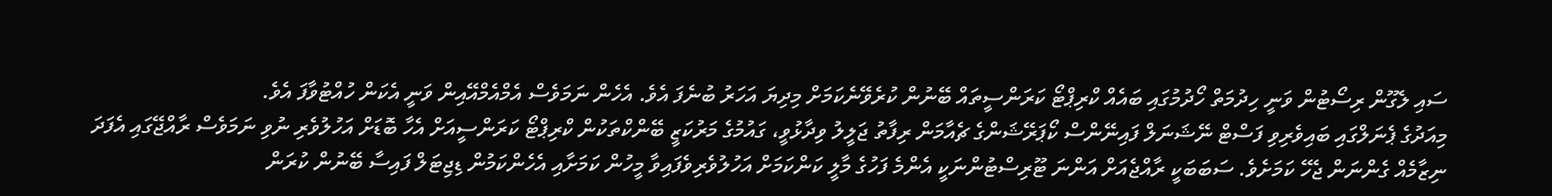ސައި ލެގޫން ރިސޯޓުން ވަނީ ހިދުމަތް ހޯދުމުގައި ބައެއް ކްރިޕްޓޯ ކަރަންސީތައް ބޭނުން ކުރެވޭނެކަމަށް މިދިޔަ އަހަރު ބުނެފަ އެވެ. އެހެން ނަމަވެސް އެމްއެމްއޭއިން ވަނީ އެކަން ހުއްޓުވާފަ އެވެ.
މިއަދުގެ ޕެނަލްގައި ބައިވެރިވި ފަސްޓް ނޭޝަނަލް ފައިނޭންސް ކޯޕަރޭޝަންގެ ޗެއާމަން ރިފާތު ޖަލީލު ވިދާޅުވީ، ގައުމުގެ މަރުކަޒީ ބޭންކްތަކުން ކްރިޕްޓޯ ކަރަންސީއަށް އެހާ ބޮޑަށް އަހުލުވެރި ނުވި ނަމަވެސް ރާއްޖޭގައި އެފަދަ ނިޒާމެއް ގެންނަން ޖެހޭ ކަމަށެވެ. ސަބަބަކީ ރާއްޖެއަށް އަންނަ ޓޫރިސްޓުންނަކީ އެންމެ ފަހުގެ މާލީ ކަންކަމަށް އަހުލުވެރިވެފައިވާ މީހުން ކަމަށާއި އެހެންކަމުން ޑިޖިޓަލް ފައިސާ ބޭނުން ކުރަން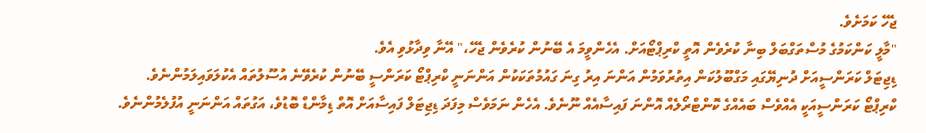ޖެހޭ ކަމަށެވެ.
"މާލީ ކަންކަމުގެ މުސްތަގްބަލް ބިނާ ކުރެވެން އޮތީ ކްރިޕްޓޯއަށް. އެހެންވީމަ އެ ބޭނުން ކުރެވެން ޖެހޭ،" އޭނާ ވިދާޅުވި އެވެ.
ޑިޖިޓަލް ކަރަންސީއަށް ދުނިޔޭގައި މަގްބޫލުކަން އިތުރުވަމުން އަންނަ އިރު ގިނަ ގައުމުތަކަކުން އަންނަނީ ކްރިޕްޓޯ ކަރަންސީ ބޭނުން ކުރެވޭނެ އުސޫލުތައް އެކުލަވައިލަމުންނެވެ. ކްރިޕްޓޯ ކަރަންސީއަކީ އެއްވެސް ބައެއްގެ ކޮންޓްރޯލެއް އޮންނަ ފައިސާއެއް ނޫނެވެ. އެހެން ނަމަވެސް މިފަދަ ޑިޖިޓަލް ފައިސާއަށް އޮތް ޑިމާންޑް ބޮޑުވެ، އަގުތައް އަންނަނީ އުފުލެމުންނެވެ.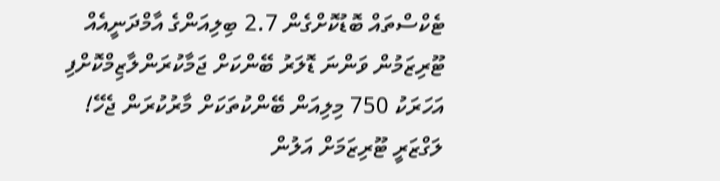ޓެކްސްތައް ބޮޑުކޮށްގެން 2.7 ބިލިއަންގެ އާމްދަނީއެއް
ޓޫރިޒަމުން ވަންނަ ޑޮލަރު ބޭންކަށް ޖަމާކުރަންލާޒިމްކޮށްފި
އަހަރަކު 750 މިލިއަން ބޭންކުތަކަށް މާރުކުރަން ޖެހޭ!
ލަގްޒަރީ ޓޫރިޒަމަށް އަލުން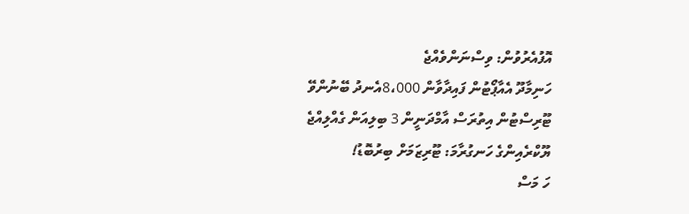އޮފުއެރުވުން: ވިސްނަންވެއްޖެ
ހަނިމާދޫ އެއާޕޯޓުން ފައިދާވާން 8،000އެނދު ބޭނުންވޭ
ޓޫރިސްޓުން އިތުރަސް އާމްދަނީން 3 ބިލިއަން ގެއްލިއްޖެ
ޔޫކްރެއިންގެ ހަނގުރާމަ: ޓޫރިޒަމަށް ބިރުބޮޑު!
ހަ މަސް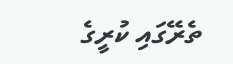ތެރޭގައި ކުރީގެ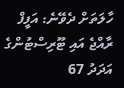ހާލަތަށް ދެވޭނެ: އަފީފް
ރާއްޖެ އައި ޓޫރިސްޓުންގެ އަދަދު 67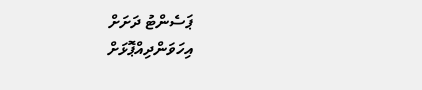ޕަސެންޓު ދަށަށް
އިހަވަންދިއްޕޮޅަށް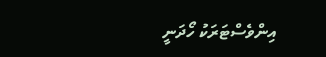އިންވެސްޓަރަކު ހޯދަނީ